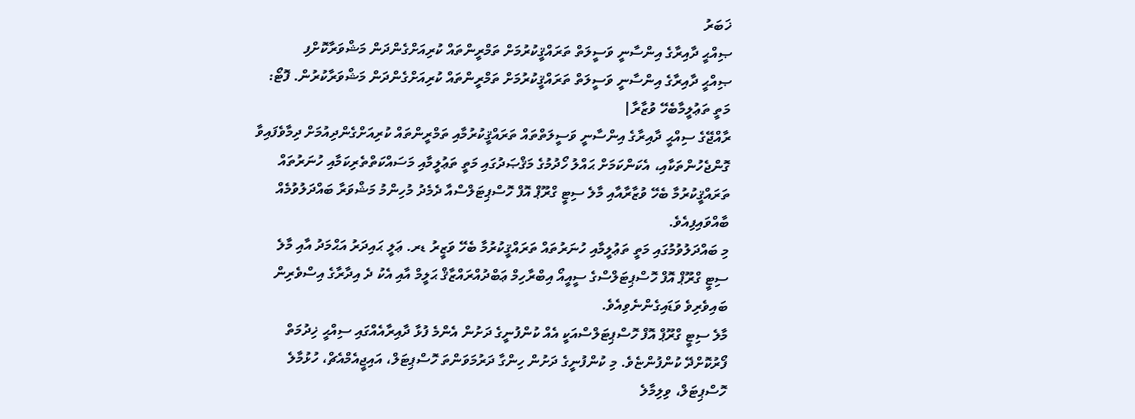ޚަބަރު
ޞިއްޙީ ދާއިރާގެ އިންސާނީ ވަސީލަތް ތަރައްޤީކުރުމަށް ތަމްރީންތައް ކުރިއަށްގެންދަން މަޝްވަރާކޮށްފި
ޞިއްޙީ ދާއިރާގެ އިންސާނީ ވަސީލަތް ތަރައްޤީކުރުމަށް ތަމްރީންތައް ކުރިއަށްގެންދަން މަޝްވަރާކުރުން. ފޮޓޯ: މަތީ ތަޢުލީމާބެހޭ ވުޒާރާ|
ރާއްޖޭގެ ސިއްޙީ ދާއިރާގެ އިންސާނީ ވަސީލަތްތައް ތަރައްޤީކުރުމާއި ތަމްރީންތައް ކުރިއަށްގެންދިއުމަށް ދިމާވެފައިވާ ގޮންޖެހުންތަކާއި، އެކަންކަމަށް ޙައްލު ހޯދުމުގެ މަޤްޞަދުގައި މަތީ ތަޢުލީމާއި މަސައްކަތްތެރިކަމާއި ހުނަރުތައް ތަރައްޤީކުރުމާ ބެހޭ ވުޒާރާއާއި މާލެ ސިޓީ ގްރޫޕް އޮފް ހޮސްޕިޓަލްސްއާ ދެމެދު މުހިންމު މަޝްވަރާ ބައްދަލުވުމެއް ބާއްވައިފިއެވެ.
މި ބައްދަލުވުމުގައި މަތީ ތަޢުލީމާއި ހުނަރުތައް ތަރައްޤީކުރުމާ ބެހޭ ވަޒީރު ޑރ. ޢަލީ ޙައިދަރު އަޙްމަދު އާއި މާލެ ސިޓީ ގްރޫޕް އޮފް ހޮސްޕިޓަލްސްގެ ސީއީއޯ އިބްރާހިމް ޢަބްދުއްރައްޒާޤް ޙަލީމް އާއި އެކު ދެ އިދާރާގެ އިސްވެރިން ބައިވެރިވެ ވަޑައިގެންނެވިއެވެ.
މާލެ ސިޓީ ގްރޫޕް އޮފް ހޮސްޕިޓަލްސްއަކީ އެއް ކުންފުނީގެ ދަށުން އެންމެ ފުޅާ ދާއިރާއެއްގައި ސިއްޙީ ޚިދުމަތް ފޯރުކޮށްދޭ ކުންފުންޏެވެ. މި ކުންފުނީގެ ދަށުން ހިންގާ ދަރުމަވަންތަ ހޮސްޕިޓަލް، އައިޖީއެމްއެޗް، ހުޅުމާލެ ހޮސްޕިޓަލް، ވިލިމާލެ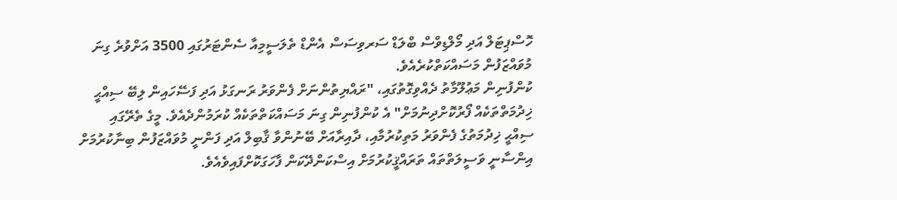ހޮސްޕިޓަލް އަދި މޯލްޑިވްސް ބްލަޑް ސަރވިސަސް އެންޑް ތެލަސީމިއާ ސެންޓަރުގައި 3500 އަށްވުރެ ގިނަ މުވައްޒަފުން މަސައްކަތްކުރެއެވެ.
ކުންފުނިން މަޢުލޫމާތު ދެއްވިގޮތުގައި، "ރައްޔިތުންނަށް ފެންވަރު ރަނގަޅު އަދި ފަސޭހައިން ލިބޭ ސިއްޙީ ޚިދުމަތްތަކެއް ފޯރުކޮށްދިނުމަށް" އެ ކުންފުނިން ގިނަ މަސައްކަތްތަކެއް ކުރަމުންދެއެވެ. މީގެ ތެރޭގައި ސިއްޙީ ޚިދުމަތުގެ ފެންވަރު މަތިކުރުމާއި، ދާއިރާއަށް ބޭނުންވާ ޤާބިލް އަދި ފަންނީ މުވައްޒަފުން ބިނާކުރުމަށް އިންސާނީ ވަސީލަތްތައް ތަރައްޤީކުރުމަށް އިސްކަންދޭކަން ފާހަގަކޮށްފައިވެއެވެ.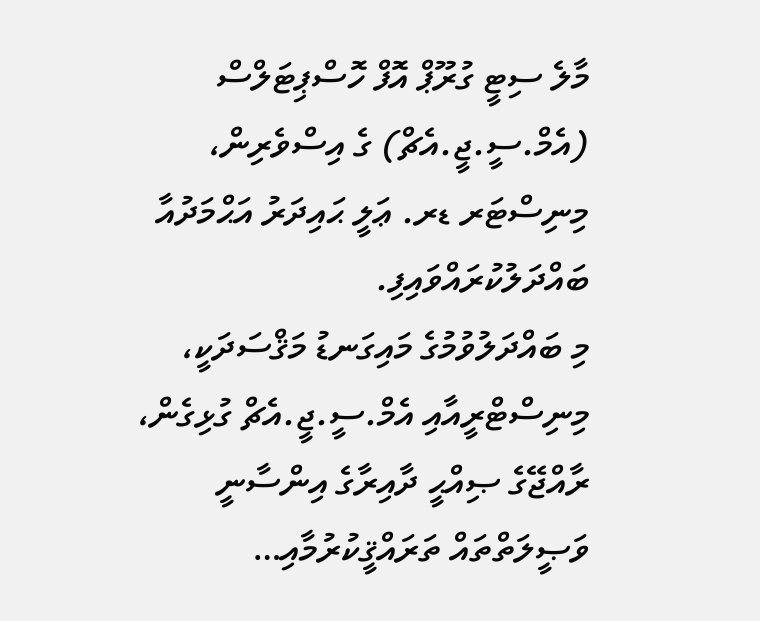މާލެ ސިޓީ ގުރޫޕް އޮފް ހޮސްޕިޓަލްސް (އެމް.ސީ.ޖީ.އެޗް) ގެ އިސްވެރިން، މިނިސްޓަރ ޑރ. ޢަލީ ޙައިދަރު އަޙްމަދުއާ ބައްދަލުކުރައްވައިފި.
މި ބައްދަލުވުމުގެ މައިގަނޑު މަޤްސަދަކީ، މިނިސްޓްރީއާއި އެމް.ސީ.ޖީ.އެޗް ގުޅިގެން، ރާއްޖޭގެ ޞިއްޙީ ދާއިރާގެ އިންސާނީ ވަޞީލަތްތައް ތަރައްޤީކުރުމާއި…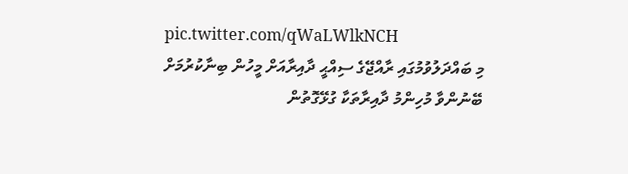pic.twitter.com/qWaLWlkNCH
މި ބައްދަލުވުމުގައި ރާއްޖޭގެ ސިއްޙީ ދާއިރާއަށް މީހުން ބިނާކުރުމަށް ބޭނުންވާ މުހިންމު ދާއިރާތަކާ ގުޅޭގޮތުން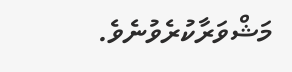މަޝްވަރާކުރެވުނެވެ.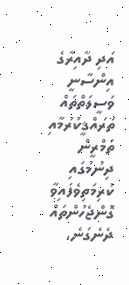އަދި ދާއިރާގެ އިންސާނީ ވަސީލަތްތައް ތަރައްޤީކުރުމާއި ތަމްރީން ދިނުމުގައި ކުރިމަތިވެފައިވާ ގޮންޖެހުންތައް ދެނެގަނެ،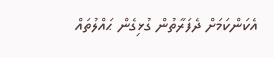އެކަންކަމަށް ދެފަރާތުން ގުޅިގެން ޙައްލުތައް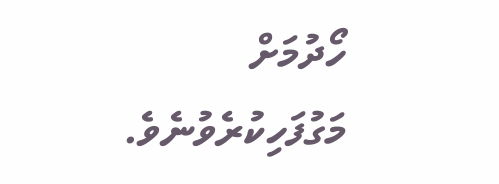ހޯދުމަށް މަގުފަހިކުރެވުނެވެ.